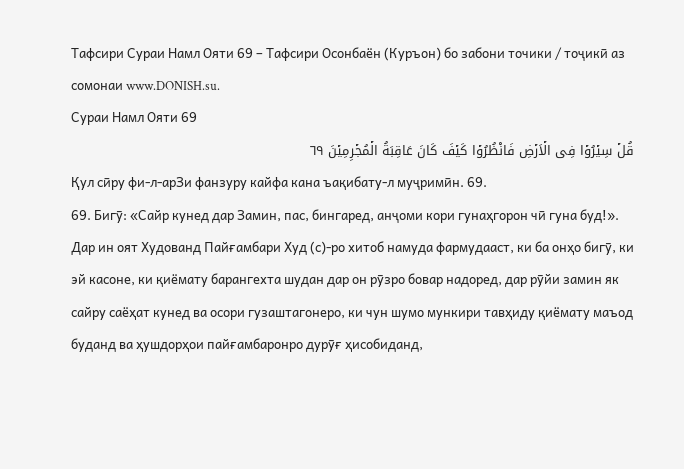Тафсири Сураи Намл Ояти 69 – Тафсири Осонбаён (Куръон) бо забони точики / тоҷикӣ аз сомонаи www.DONISH.su.
Сураи Намл Ояти 69
قُلۡ سِيۡرُوۡا فِى الۡاَرۡضِ فَانْظُرُوۡا كَيۡفَ كَانَ عَاقِبَةُ الۡمُجۡرِمِيۡنَ ٦٩
Қул сӣру фи-л-арЗи фанзуру кайфа кана ъақибату-л муҷримӣн. 69.
69. Бигӯ: «Сайр кунед дар Замин, пас, бингаред, анҷоми кори гунаҳгорон чӣ гуна буд!».
Дар ин оят Худованд Пайғамбари Худ (с)-ро хитоб намуда фармудааст, ки ба онҳо бигӯ, ки эй касоне, ки қиёмату барангехта шудан дар он рӯзро бовар надоред, дар рӯйи замин як сайру саёҳат кунед ва осори гузаштагонеро, ки чун шумо мункири тавҳиду қиёмату маъод буданд ва ҳушдорҳои пайғамбаронро дурӯғ ҳисобиданд,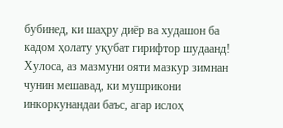бубинед, ки шаҳру диёр ва худашон ба кадом ҳолату уқубат гирифтор шудаанд!
Хулоса, аз мазмуни ояти мазкур зимнан чунин мешавад, ки мушрикони инкоркунандаи баъс, агар ислоҳ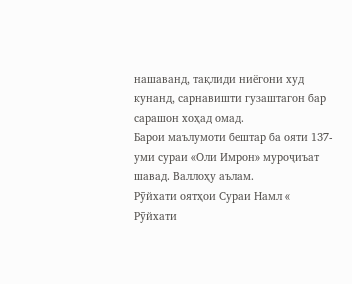нашаванд, тақлиди ниёгони худ кунанд, сарнавишти гузаштагон бар сарашон хоҳад омад.
Барои маълумоти бештар ба ояти 137-уми сураи «Оли Имрон» муроҷиъат шавад. Валлоҳу аълам.
Рӯйхати оятҳои Сураи Намл «
Рӯйхати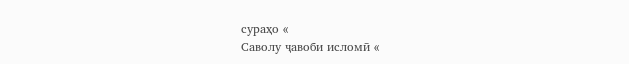сураҳо «
Саволу ҷавоби исломӣ «